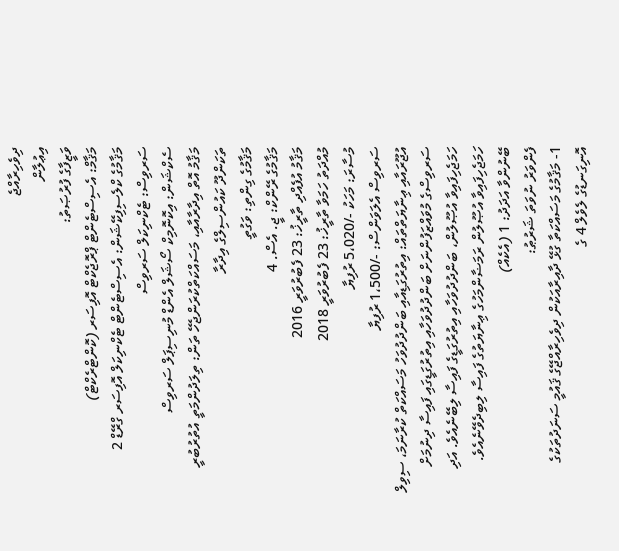ދިވެހިރާއްޖެ
އިޢުލާން
ވަޒީފާގެ ފުރުޞަތު:
މަޤާމް: އެސިސްޓެންޓް ޕްރޮޖެކްޓް އޮފިސަރ (ކޮންޓްރެކްޓް)
މަޤާމުގެ ކްލެސިފިކޭޝަން: އެސިސްޓެންޓް ޓެކްނިކަލް އޮފިސަރ ގްރޭޑް 2
ސަރވިސް: ޓެކްނިކަލް ސަރވިސް
ސެކްޝަން: އިކޮނޮމިކް ސޯޝަލް އެންޑް މުނިސިޕަލް ސަރވިސް
މަޤާމު އޮތް އިދާރާއާއި، މަސައްކަތްކުރަންޖެހޭ ތަން: ތިލަދުންމަތީ އުތުރުބުރީ ތަކަންދޫ ކައުންސިލްގެ އިދާރާ
މަޤާމުގެ ގިންތި: ވަގުތީ
މަޤާމުގެ ރޭންކް: ޖީ. އެސް. 4
މަޤާމު އުފެއްދި ތާރީޚު: 23 ފެބުރުވަރީ 2016
މުއްދަތު ހަމަވާ ތާރީޚު: 23 ފެބުރުވަރީ 2018
މުސާރަ: މަހަކު -/5،020 ރުފިޔާ
ސަރވިސް އެލަވަންސް: -/1،500 ރުފިޔާ
އުޖޫރައާއި ޢިނާޔަތްތައް: އިތުރުގަޑިއާއި ބަންދުދުވަހު މަސައްކަތް ކުރާނަމަ، ސިވިލް ސަރވިސްގެ މުވައްޒަފުންނަށް ބަންދުދުވަހާއި އިތުރުގަޑީގައި ފައިސާ ދިނުމަށް ހަމަޖެހިފައިވާ އުޞޫލުން، ބަންދުދުވަހާއި އިތުރުގަޑީގެ ފައިސާ ލިބޭނެއެވެ. އަދި ހަމަޖެހިފައިވާ އުޞޫލުން ރަމަޟާންމަހުގެ ޢިނާޔަތުގެ ފައިސާ ލިބިދެވޭނެއެވެ.
ބޭނުންވާ އަދަދު: 1 (އެކެއް)
ފެންވަރު ނުވަތަ ޝަރުޠު:
1- މަޤާމުގެ މަސައްކަތާ ގުޅޭ ދާއިރާއަކުން ދިވެހިރާއްޖޭގެ ޤައުމީ ސަނަދުތަކުގެ އޮނިގަނޑުގެ ލެވެލް 4 ގެ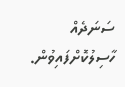ސަނަދެއް ހާސިލުކޮށްފައިވުން.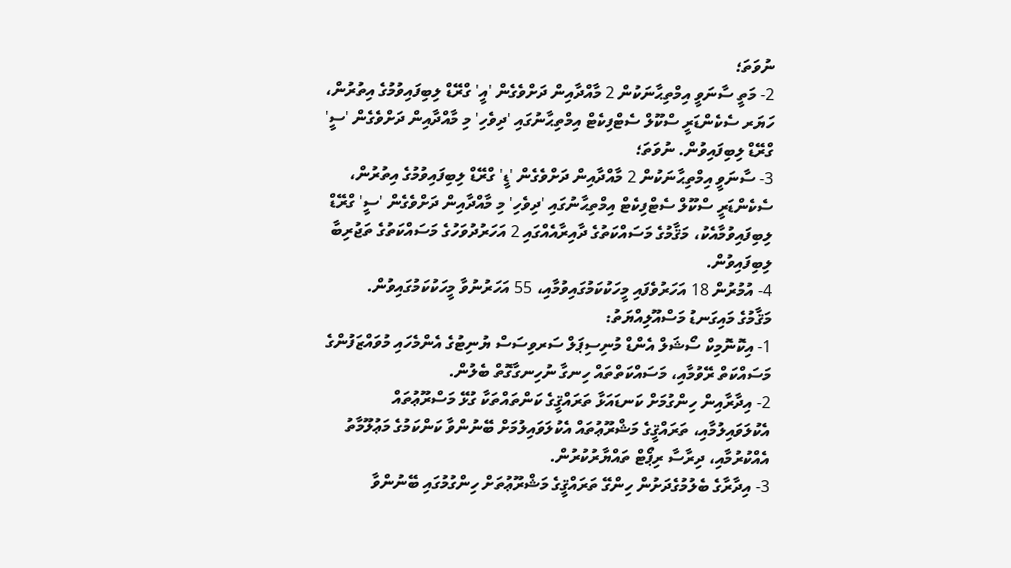ނުވަތަ؛
2- މަތީ ސާނަވީ އިމްތިޙާނަކުން 2 މާއްދާއިން ދަށްވެގެން 'އީ' ގްރޭޑް ލިބިފައިވުމުގެ އިތުރުން، ހަޔަރ ސެކެންޑަރީ ސްކޫލް ސެޓްފިކެޓް އިމްތިޙާނުގައި 'ދިވެހި' މި މާއްދާއިން ދަށްވެގެން 'ސީ' ގްރޭޑް ލިބިފައިވުން. ނުވަތަ؛
3- ސާނަވީ އިމްތިޙާނަކުން 2 މާއްދާއިން ދަށްވެގެން 'ޑީ' ގްރޭޑް ލިބިފައިވުމުގެ އިތުރުން، ސެކެންޑަރީ ސްކޫލް ސެޓްފިކެޓް އިމްތިޙާނުގައި 'ދިވެހި' މި މާއްދާއިން ދަށްވެގެން 'ސީ' ގްރޭޑް ލިބިފައިވުމާއެކު، މަޤާމުގެ މަސައްކަތުގެ ދާއިރާއެއްގައި 2 އަހަރުދުވަހުގެ މަސައްކަތުގެ ތަޖުރިބާ ލިބިފައިވުން.
4- އުމުރުން 18 އަހަރުވެފައި މީހަކުކަމުގައިވުމާއި، 55 އަހަރުނުވާ މީހަކުކަމުގައިވުން.
މަޤާމުގެ މައިގަނޑު މަސްއޫލިއްޔަތު:
1- އިކޮނޮމިކް ސޯޝަލް އެންޑް މުނިސިޕަލް ސަރވިސަސް ޔުނިޓުގެ އެންމެހައި މުވައްޒަފުންގެ މަސައްކަތް ރޭވުމާއި، މަސައްކަތްތައް ހިނގާ ނުހިނގާގޮތް ބެލުން.
2- އިދާރާއިން ހިންގުމަށް ކަނޑައަޅާ ތަރައްޤީގެ ކަންތައްތަކާ ގުޅޭ މަސްރޫޢުތައް އެކުލަވައިލުމާއި، ތަރައްޤީގެ މަޝްރޫޢުތައް އެކުލަވައިލުމަށް ބޭނުންވާ ކަންކަމުގެ މަޢުލޫމާތު އެއްކުރުމާއި، ދިރާސާ ރިޕޯޓް ތައްޔާރުކުރުން.
3- އިދާރާގެ ބެލުމުގެދަށުން ހިންގޭ ތަރައްޤީގެ މަޝްރޫޢުތަށް ހިންގުމުގައި ބޭނުންވާ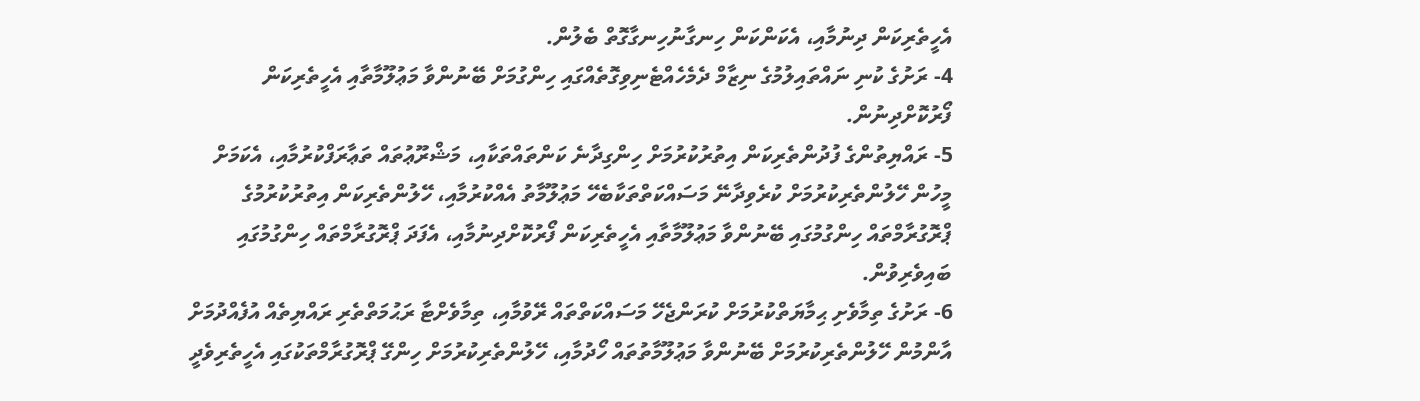އެހީތެރިކަން ދިނުމާއި، އެކަންކަން ހިނގާނުހިނގާގޮތް ބެލުން.
4- ރަށުގެ ކުނި ނައްތައިލުމުގެ ނިޒާމް ދެމެހެއްޓެނިވިގޮތެއްގައި ހިންގުމަށް ބޭނުންވާ މަޢުލޫމާތާއި އެހީތެރިކަން ފޯރުކޮށްދިނުން.
5- ރައްޔިތުންގެ ފުދުންތެރިކަން އިތުރުކުރުމަށް ހިންގިދާނެ ކަންތައްތަކާއި، މަޝްރޫޢުތައް ތަޢާރަފްކުރުމާއި، އެކަމަށް މީހުން ހޭލުންތެރިކުރުމަށް ކުރެވިދާނޭ މަސައްކަތްތަކާބެހޭ މަޢުލޫމާތު އެއްކުރުމާއި، ހޭލުންތެރިކަން އިތުރުކުރުމުގެ ޕްރޮގުރާމްތައް ހިންގުމުގައި ބޭނުންވާ މަޢުލޫމާތާއި އެހީތެރިކަން ފޯރުކޮށްދިނުމާއި، އެފަދަ ޕްރޮގުރާމްތައް ހިންގުމުގައި ބައިވެރިވުން.
6- ރަށުގެ ތިމާވެށި ޙިމާޔަތްކުރުމަށް ކުރަންޖެހޭ މަސައްކަތްތައް ރޭވުމާއި، ތިމާވެށްޓާ ރަޙުމަތްތެރި ރައްޔިތެއް އުފެއްދުމަށް އާންމުން ހޭލުންތެރިކުރުމަށް ބޭނުންވާ މަޢުލޫމާތުތައް ހޯދުމާއި، ހޭލުންތެރިކުރުމަށް ހިންގޭ ޕްރޮގުރާމްތަކުގައި އެހީތެރިވެދީ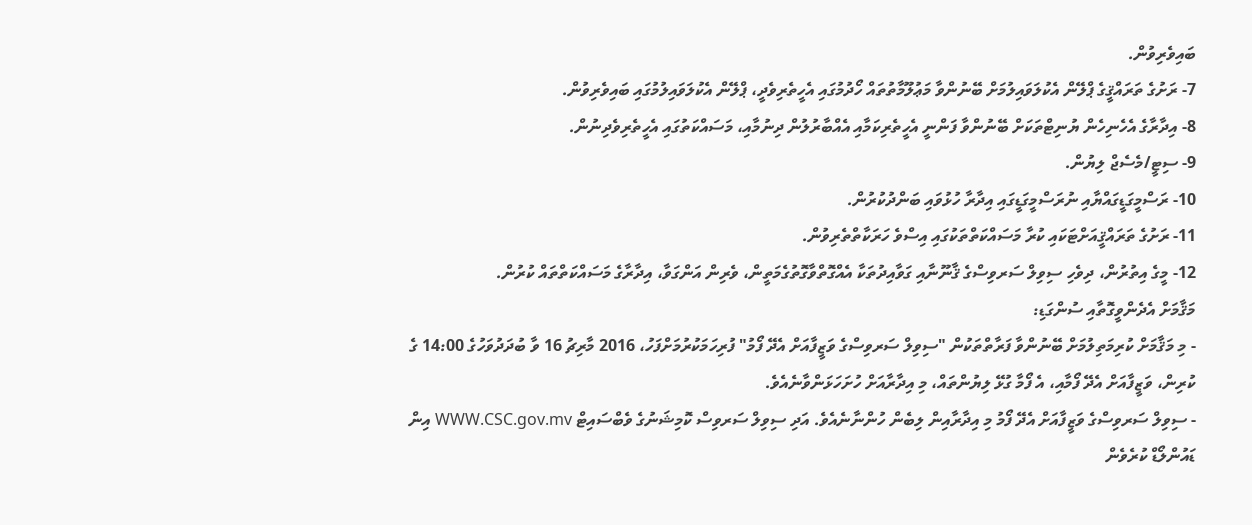ބައިވެރިވުން.
7- ރަށުގެ ތަރައްޤީގެ ޕްލޭން އެކުލަވައިލުމަށް ބޭނުންވާ މަޢުލޫމާތުތައް ހޯދުމުގައި އެހީތެރިވެދީ، ޕްލޭން އެކުލަވައިލުމުގައި ބައިވެރިވުން.
8- އިދާރާގެ އެހެނިހެން ޔުނިޓްތަކަށް ބޭނުންވާ ފަންނީ އެހީތެރިކަމާއި އެއްބާރުލުން ދިނުމާއި، މަސައްކަތުގައި އެހީތެރިވެދިނުން.
9- ސިޓީ/މެސެޖް ލިޔުން.
10- ރަސްމީގަޑީގައްޔާއި ނުރަސްމީގަޑީގައި އިދާރާ ހުޅުވައި ބަންދުކުރުން.
11- ރަށުގެ ތަރައްޤީއަށްޓަކައި ކުރާ މަސައްކަތްތަކުގައި އިސްވެ ހަރަކާތްތެރިވުން.
12- މީގެ އިތުރުން، ދިވެހި ސިވިލް ސަރވިސްގެ ޤާނޫނާއި ގަވާއިދުތަކާ އެއްގޮތްވާގޮތުގެމަތީން، ވެރިން އަންގަވާ، އިދާރާގެ މަސައްކަތްތައް ކުރުން.
މަޤާމަށް އެދެންވީގޮތާއި ސުންގަޑި:
- މި މަޤާމަށް ކުރިމަތިލުމަށް ބޭނުންވާ ފަރާތްތަކުން "ސިވިލް ސަރވިސްގެ ވަޒީފާއަށް އެދޭ ފޯމު" ފުރިހަމަކުރުމަށްފަހު، 2016 މާރިޗު 16 ވާ ބުދަދުވަހުގެ 14:00 ގެ ކުރިން، ވަޒީފާއަށް އެދޭ ފޯމާއި، އެ ފޯމާ ގުޅޭ ލިޔުންތައް، މި އިދާރާއަށް ހުށަހަޅަންވާނެއެވެ.
- ސިވިލް ސަރވިސްގެ ވަޒީފާއަށް އެދޭ ފޯމު މި އިދާރާއިން ލިބެން ހުންނާނެއެވެ. އަދި ސިވިލް ސަރވިސް ކޮމިޝަނުގެ ވެބްސައިޓް WWW.CSC.gov.mv އިން ޑައުންލޯޑް ކުރެވެން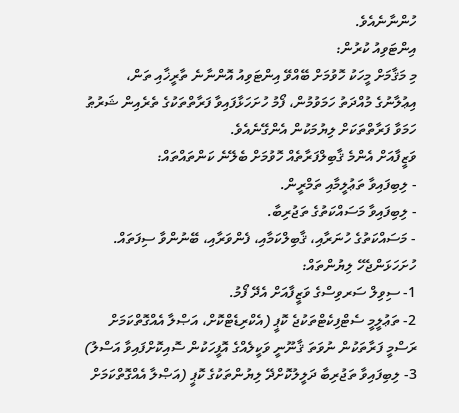ހުންނާނެއެވެ.
އިންޓަވިއު ކުރުން:
މި މަޤާމަށް މީހަކު ހޮވުމަށް ބޭއްވޭ އިންޓަވިއު އޮންނާނެ ތާރީޚާއި ތަން، އިޢުލާނުގެ މުއްދަތު ހަމަވުމުން، ފޯމު ހުށަހަޅާފައިވާ ފަރާތްތަކުގެ ތެރެއިން ޝަރުޠު ހަމަވާ ފަރާތްތަކަށް ލިޔުމަކުން އެންގޭނެއެވެ.
ވަޒީފާއަށް އެންމެ ޤާބިލްފަރާތެއް ހޮވުމަށް ބެލޭނެ ކަންތައްތައް:
- ލިބިފައިވާ ތަޢުލީމާއި ތަމްރީން.
- ލިބިފައިވާ މަސައްކަތުގެ ތަޖުރިބާ.
- މަސައްކަތުގެ ހުނަރާއި، ޤާބިލްކަމާއި، ފެންވަރާއި، ބޭނުންވާ ސިފަތައް.
ހުށަހަޅަންޖެހޭ ލިޔުންތައް:
1- ސިވިލް ސަރވިސްގެ ވަޒީފާއަށް އެދޭ ފޯމު.
2- ތަޢުލީމީ ސެޓްފިކެޓްތަކުޖެ ކޮޕީ (އެކްރިޑެޓްކޮށް، އަޞްލާ އެއްގޮތްކަމަށް ރަސްމީ ފަރާތަކުން ނުވަތަ ޤާނޫނީ ވަކީލެއްގެ އޮފީހަކުން ސޮއިކޮށްފައިވާ އަސްލު)
3- ލިބިފައިވާ ތަޖުރިބާ ދަލީލުކޮށްދޭ ލިޔުންތަކުގެ ކޮޕީ (އަޞްލާ އެއްގޮތްކަމަށް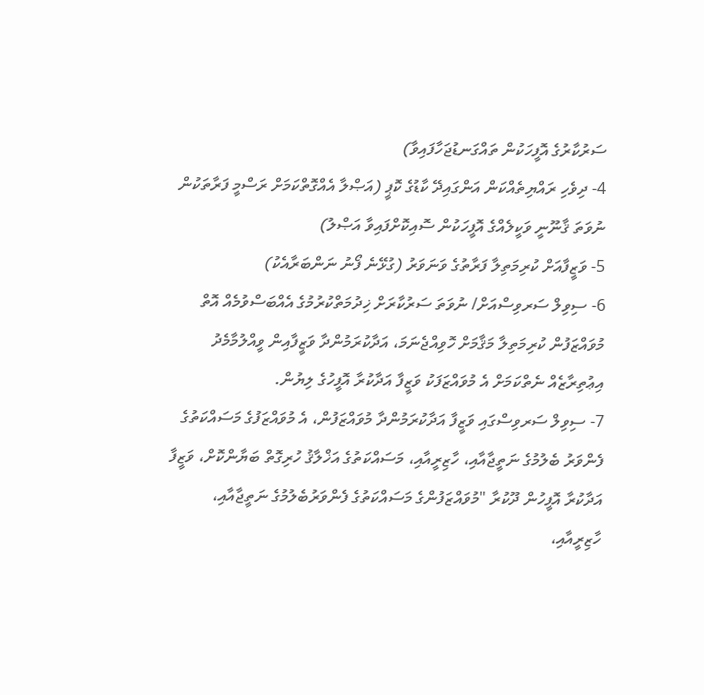ސަރުކާރުގެ އޮފީހަކުން ތައްގަނޑުޖަހާފައިވާ)
4- ދިވެހި ރައްޔިތެއްކަން އަންގައިދޭ ކާޑުގެ ކޮޕީ (އަޞްލާ އެއްގޮތްކަމަށް ރަސްމީ ފަރާތަކުން ނުވަތަ ޤާނޫނީ ވަކީލެއްގެ އޮފީހަކުން ސޮއިކޮށްފައިވާ އަޞްލު)
5- ވަޒީފާއަށް ކުރިމަތިލާ ފަރާތުގެ ވަނަވަރު (ގުޅޭނެ ފޯނު ނަންބަރާއެކު)
6- ސިވިލް ސަރވިސްއަށް/ ނުވަތަ ސަރުކާރަށް ޚިދުމަތްކުރުމުގެ އެއްބަސްވުމެއް އޮތް މުވައްޒަފުން ކުރިމަތިލާ މަޤާމަށް ހޮވިއްޖެނަމަ، އަދާކުރަމުންދާ ވަޒީފާއިން ވީއްލުމާމެދު އިޢުތިރާޒެއް ނެތްކަމަށް އެ މުވައްޒަފަކު ވަޒީފާ އަދާކުރާ އޮފީހުގެ ލިޔުން.
7- ސިވިލް ސަރވިސްގައި ވަޒީފާ އަދާކުރަމުންދާ މުވައްޒަފުން، އެ މުވައްޒަފުގެ މަސައްކަތުގެ ފެންވަރު ބެލުމުގެ ނަތީޖާއާއި، ހާޒިރީއާއި، މަސައްކަތުގެ އަޚްލާޤު ހުރިގޮތް ބަޔާންކޮށް، ވަޒީފާ އަދާކުރާ އޮފީހުން ދޫކުރާ "މުވައްޒަފުންގެ މަސައްކަތުގެ ފެންވަރުބެލުމުގެ ނަތީޖާއާއި، ހާޒިރީއާއި،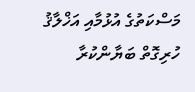މަސްކަތުގެ އުޅުމާއި އަޚްލާޤު ހުރިގޮތް ބަޔާންކުރާ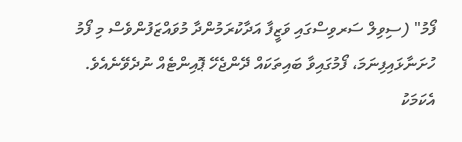ފޯމު" (ސިވިލް ސަރވިސްގައި ވަޒީފާ އަދާކުރަމުންދާ މުވައްޒަފުންވެސް މި ފޯމު ހުށަނާޅައިފިނަމަ، ފޯމުގައިވާ ބައިތަކައް ދޭންޖެހޭ ޕޮއިންޓެއް ނުދެވޭނެއެވެ. އެކަމަކު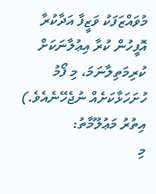މުވައްޒަފަކު ވަޒީފާ އަދާކުރާ އޮފީހުން ކުރާ އިޢުލާނަކަށް ކުރިމަތިލާނަމަ، މި ފޯމު ހުށަހަޅާކަށެއް ނުޖެހޭނެއެވެ.)
އިތުރު މަޢުލޫމާތު:
މި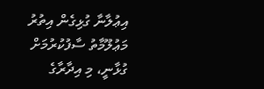އިޢުލާނާ ގުޅިގެން އިތުރު މަޢުލޫމާތު ސާފުކުރުމަށް ގުޅާނީ، މި އިދާރާގެ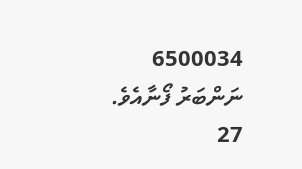6500034 ނަންބަރު ފޯނާއެވެ.
27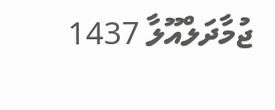ޖުމާދަލްއޫލާ 1437